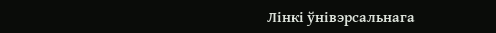Лінкі ўнівэрсальнага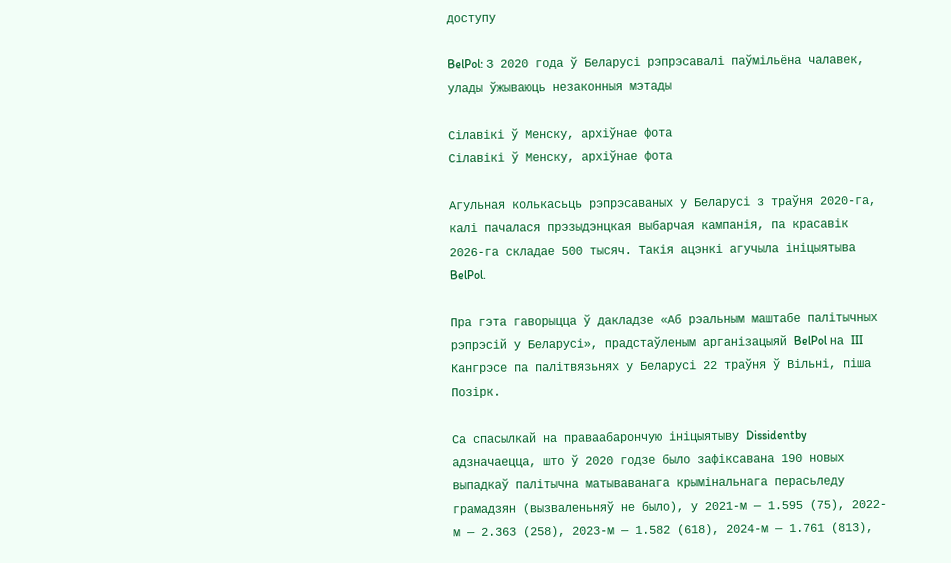доступу

BelPol: З 2020 года ў Беларусі рэпрэсавалі паўмільёна чалавек, улады ўжываюць незаконныя мэтады

Сілавікі ў Менску, архіўнае фота
Сілавікі ў Менску, архіўнае фота

Агульная колькасьць рэпрэсаваных у Беларусі з траўня 2020-га, калі пачалася прэзыдэнцкая выбарчая кампанія, па красавік 2026-га складае 500 тысяч. Такія ацэнкі агучыла ініцыятыва BelPol.

Пра гэта гаворыцца ў дакладзе «Аб рэальным маштабе палітычных рэпрэсій у Беларусі», прадстаўленым арганізацыяй BelPol на III Кангрэсе па палітвязьнях у Беларусі 22 траўня ў Вільні, піша Позірк.

Са спасылкай на праваабарончую ініцыятыву Dissidentby адзначаецца, што ў 2020 годзе было зафіксавана 190 новых выпадкаў палітычна матываванага крымінальнага перасьледу грамадзян (вызваленьняў не было), у 2021-м — 1.595 (75), 2022-м — 2.363 (258), 2023-м — 1.582 (618), 2024-м — 1.761 (813),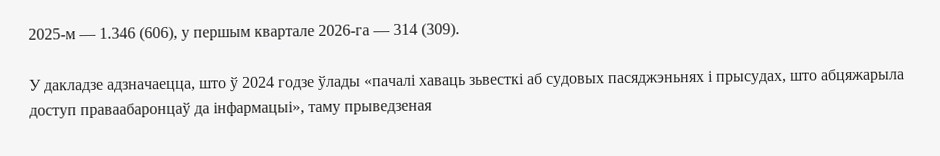2025-м — 1.346 (606), у першым квартале 2026-га — 314 (309).

У дакладзе адзначаецца, што ў 2024 годзе ўлады «пачалі хаваць зьвесткі аб судовых пасяджэньнях і прысудах, што абцяжарыла доступ праваабаронцаў да інфармацыі», таму прыведзеная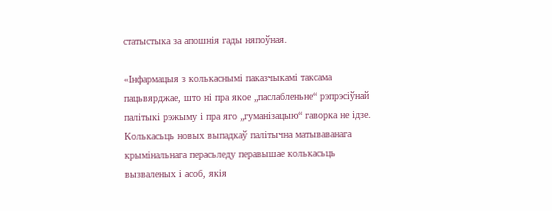статыстыка за апошнія гады няпоўная.

«Інфармацыя з колькаснымі паказчыкамі таксама пацьвярджае, што ні пра якое „паслабленьне“ рэпрэсіўнай палітыкі рэжыму і пра яго „гуманізацыю“ гаворка не ідзе. Колькасьць новых выпадкаў палітычна матываванага крымінальнага перасьледу перавышае колькасьць вызваленых і асоб, якія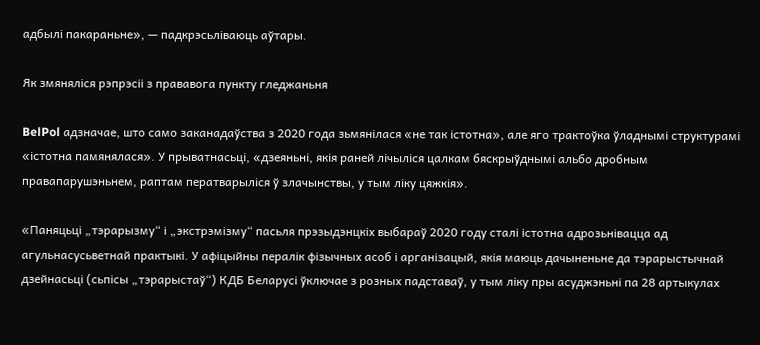адбылі пакараньне», — падкрэсьліваюць аўтары.

Як змяняліся рэпрэсіі з прававога пункту гледжаньня

BelPol адзначае, што само заканадаўства з 2020 года зьмянілася «не так істотна», але яго трактоўка ўладнымі структурамі «істотна памянялася». У прыватнасьці, «дзеяньні, якія раней лічыліся цалкам бяскрыўднымі альбо дробным правапарушэньнем, раптам ператварыліся ў злачынствы, у тым ліку цяжкія».

«Паняцьці „тэрарызму“ і „экстрэмізму“ пасьля прэзыдэнцкіх выбараў 2020 году сталі істотна адрозьнівацца ад агульнасусьветнай практыкі. У афіцыйны пералік фізычных асоб і арганізацый, якія маюць дачыненьне да тэрарыстычнай дзейнасьці (сьпісы „тэрарыстаў“) КДБ Беларусі ўключае з розных падставаў, у тым ліку пры асуджэньні па 28 артыкулах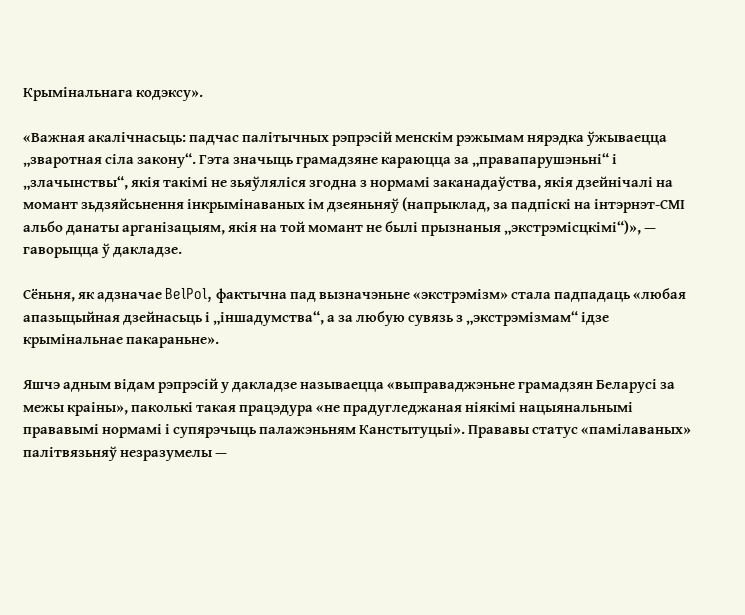Крымінальнага кодэксу».

«Важная акалічнасьць: падчас палітычных рэпрэсій менскім рэжымам нярэдка ўжываецца „зваротная сіла закону“. Гэта значыць грамадзяне караюцца за „правапарушэньні“ і „злачынствы“, якія такімі не зьяўляліся згодна з нормамі заканадаўства, якія дзейнічалі на момант зьдзяйсьнення інкрымінаваных ім дзеяньняў (напрыклад, за падпіскі на інтэрнэт-СМІ альбо данаты арганізацыям, якія на той момант не былі прызнаныя „экстрэмісцкімі“)», — гаворыцца ў дакладзе.

Сёньня, як адзначае BelPol, фактычна пад вызначэньне «экстрэмізм» стала падпадаць «любая апазыцыйная дзейнасьць і „іншадумства“, а за любую сувязь з „экстрэмізмам“ ідзе крымінальнае пакараньне».

Яшчэ адным відам рэпрэсій у дакладзе называецца «выправаджэньне грамадзян Беларусі за межы краіны», паколькі такая працэдура «не прадугледжаная ніякімі нацыянальнымі прававымі нормамі і супярэчыць палажэньням Канстытуцыі». Прававы статус «памілаваных» палітвязьняў незразумелы —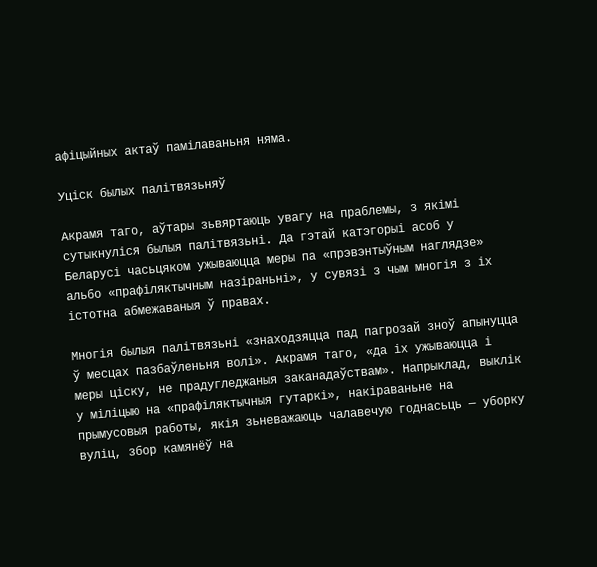афіцыйных актаў памілаваньня няма.

Уціск былых палітвязьняў

Акрамя таго, аўтары зьвяртаюць увагу на праблемы, з якімі сутыкнуліся былыя палітвязьні. Да гэтай катэгорыі асоб у Беларусі часьцяком ужываюцца меры па «прэвэнтыўным наглядзе» альбо «прафіляктычным назіраньні», у сувязі з чым многія з іх істотна абмежаваныя ў правах.

Многія былыя палітвязьні «знаходзяцца пад пагрозай зноў апынуцца ў месцах пазбаўленьня волі». Акрамя таго, «да іх ужываюцца і меры ціску, не прадугледжаныя заканадаўствам». Напрыклад, выклік у міліцыю на «прафіляктычныя гутаркі», накіраваньне на прымусовыя работы, якія зьневажаюць чалавечую годнасьць — уборку вуліц, збор камянёў на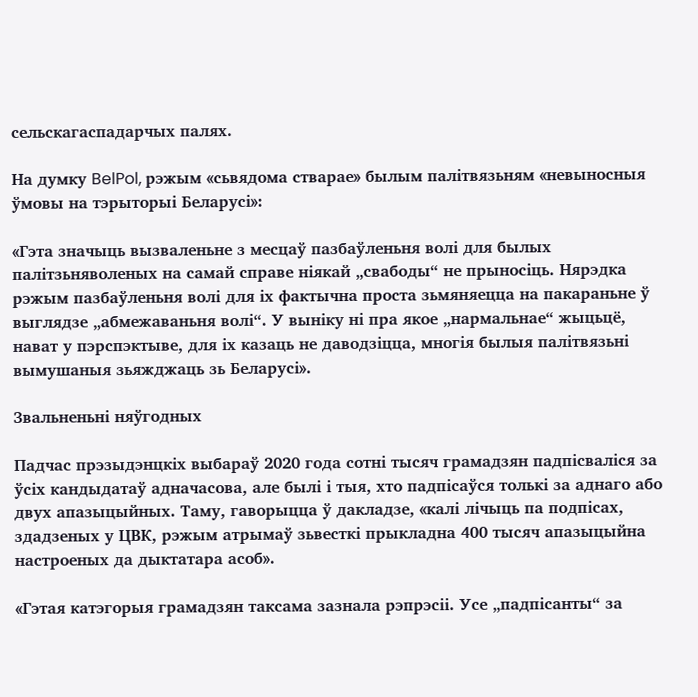сельскагаспадарчых палях.

На думку BelPol, рэжым «сьвядома стварае» былым палітвязьням «невыносныя ўмовы на тэрыторыі Беларусі»:

«Гэта значыць вызваленьне з месцаў пазбаўленьня волі для былых палітзьняволеных на самай справе ніякай „свабоды“ не прыносіць. Нярэдка рэжым пазбаўленьня волі для іх фактычна проста зьмяняецца на пакараньне ў выглядзе „абмежаваньня волі“. У выніку ні пра якое „нармальнае“ жыцьцё, нават у пэрспэктыве, для іх казаць не даводзіцца, многія былыя палітвязьні вымушаныя зьяжджаць зь Беларусі».

Звальненьні няўгодных

Падчас прэзыдэнцкіх выбараў 2020 года сотні тысяч грамадзян падпісваліся за ўсіх кандыдатаў адначасова, але былі і тыя, хто падпісаўся толькі за аднаго або двух апазыцыйных. Таму, гаворыцца ў дакладзе, «калі лічыць па подпісах, здадзеных у ЦВК, рэжым атрымаў зьвесткі прыкладна 400 тысяч апазыцыйна настроеных да дыктатара асоб».

«Гэтая катэгорыя грамадзян таксама зазнала рэпрэсіі. Усе „падпісанты“ за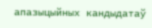апазыцыйных кандыдатаў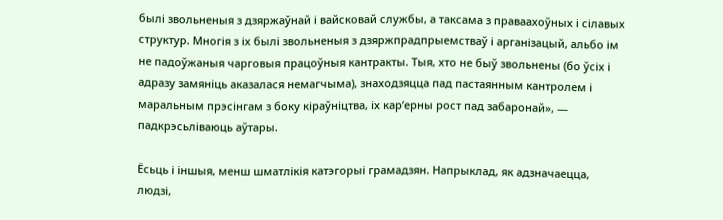былі звольненыя з дзяржаўнай і вайсковай службы, а таксама з праваахоўных і сілавых структур. Многія з іх былі звольненыя з дзяржпрадпрыемстваў і арганізацый, альбо ім не падоўжаныя чарговыя працоўныя кантракты. Тыя, хто не быў звольнены (бо ўсіх і адразу замяніць аказалася немагчыма), знаходзяцца пад пастаянным кантролем і маральным прэсінгам з боку кіраўніцтва, іх кар’ерны рост пад забаронай», — падкрэсьліваюць аўтары.

Ёсьць і іншыя, менш шматлікія катэгорыі грамадзян. Напрыклад, як адзначаецца, людзі,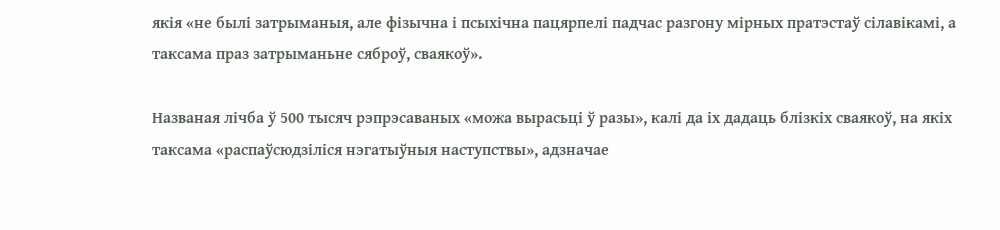якія «не былі затрыманыя, але фізычна і псыхічна пацярпелі падчас разгону мірных пратэстаў сілавікамі, а таксама праз затрыманьне сяброў, сваякоў».

Названая лічба ў 500 тысяч рэпрэсаваных «можа вырасьці ў разы», калі да іх дадаць блізкіх сваякоў, на якіх таксама «распаўсюдзіліся нэгатыўныя наступствы», адзначае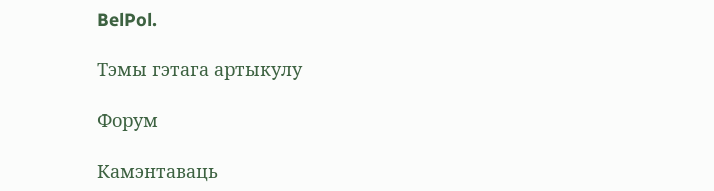BelPol.

Тэмы гэтага артыкулу

Форум

Камэнтаваць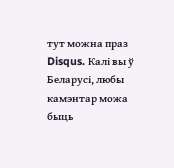тут можна праз Disqus. Калі вы ў Беларусі, любы камэнтар можа быць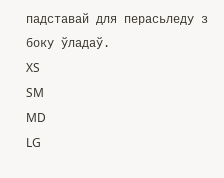падставай для перасьледу з боку ўладаў.
XS
SM
MD
LG